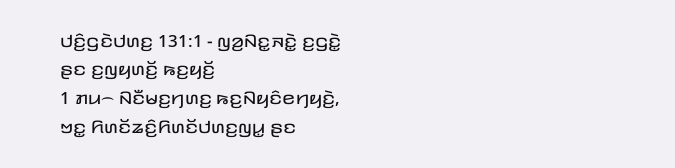ꤓꤢꤨ꤬ꤞꤢꤧꤓꤛꤢ꤬ 131:1 - ꤜꤤ꤬ꤡꤢ꤭ꤏꤢꤧ꤭ ꤢ꤬ꤞꤢꤧ꤭ ꤔꤢ ꤢ꤬ꤜꤟꤛꤢꤩ꤬ ꤒꤢ꤬ꤟꤢꤩ꤬
1 ꤊꤣ꤮ ꤡꤢꤪꤗꤢ꤬ꤚꤛꤢ꤬ ꤒꤢ꤬ꤡꤟꤢꤨꤕꤚꤟꤢꤧ꤬, ꤠꤢ꤭ ꤖꤛꤢꤩꤘꤢꤨ꤬ꤖꤛꤢꤩꤓꤛꤢ꤬ꤜꤣ꤭ ꤔꤢ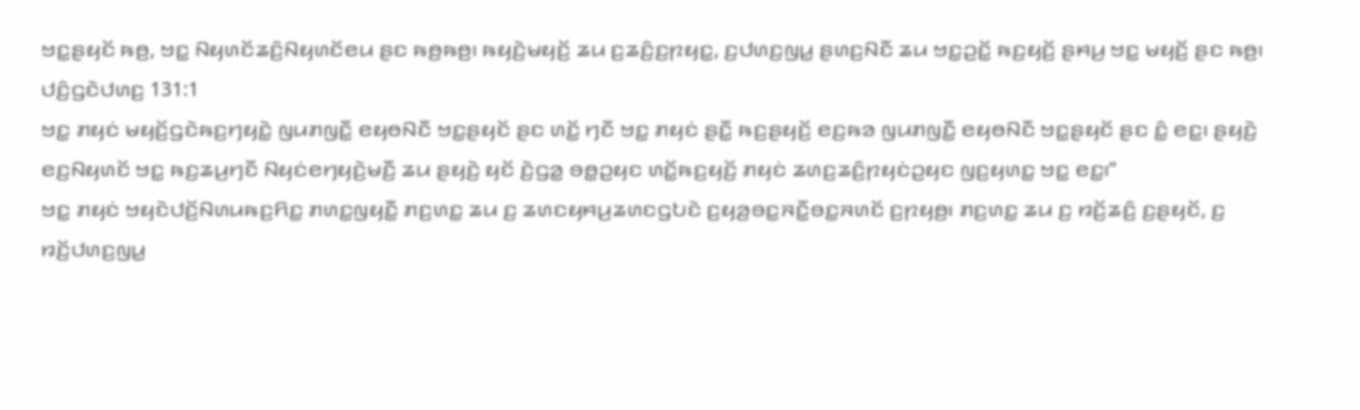ꤠꤢ꤭ꤔꤟꤢꤩ ꤒꤥ꤬, ꤠꤢ꤭ ꤡꤟꤛꤢꤩꤘꤢꤨ꤬ꤡꤟꤛꤢꤩꤕꤣ ꤔꤢ ꤒꤥ꤬ꤒꤥ꤬꤯ ꤒꤟꤢꤧ꤬ꤗꤟꤢꤩ꤬ ꤘꤣ ꤢ꤬ꤘꤢꤨ꤬ꤢ꤬ꤐꤟꤢ꤭, ꤢ꤬ꤓꤛꤢ꤬ꤜꤣ꤭ ꤔꤛꤢ꤬ꤡꤢꤪ ꤘꤣ ꤠꤢ꤭ꤑꤢꤩ꤭ ꤒꤢ꤬ꤟꤢꤩ꤬ ꤔꤌꤣ꤬ ꤠꤢ꤭ ꤗꤟꤢꤩ꤬ ꤔꤢ ꤒꤥ꤬꤯
ꤓꤢꤨ꤬ꤞꤢꤧꤓꤛꤢ꤬ 131:1
ꤠꤢ꤭ ꤊꤟꤢꤦ ꤗꤟꤢꤩ꤬ꤞꤢꤧꤒꤢ꤬ꤚꤟꤢꤧ꤭ ꤜꤣꤊꤜꤢꤪ꤭ ꤕꤟꤥꤡꤢꤪ ꤠꤢ꤭ꤔꤟꤢꤩ ꤔꤢ ꤛꤢꤩ꤭ ꤚꤢꤪ ꤠꤢ꤭ ꤊꤟꤢꤦ ꤔꤢꤪ꤭ ꤒꤢ꤬ꤔꤟꤢꤩ꤬ ꤕꤢ꤬ꤒꤤ ꤜꤣꤊꤜꤢꤪ꤭ ꤕꤟꤥꤡꤢꤪ ꤠꤢ꤭ꤔꤟꤢꤩ ꤔꤢ ꤢꤨ꤭ ꤕꤢ꤭꤯ ꤔꤟꤢꤧ꤬ ꤕꤢ꤬ꤡꤟꤛꤢꤩ ꤠꤢ꤭ ꤒꤢ꤬ꤘꤣ꤬ꤚꤢꤪ ꤡꤟꤢꤦꤕꤚꤟꤢꤧ꤬ꤗꤢꤪ꤬ ꤘꤣ ꤔꤟꤢꤧ꤬ ꤟꤢꤩ ꤢꤧ꤬ꤞꤤ꤭ ꤋꤥ꤭ꤑꤟꤢ ꤛꤢꤩ꤭ꤒꤢ꤬ꤟꤢꤩ꤬ ꤊꤟꤢꤦ ꤘꤛꤢ꤬ꤘꤢꤨ꤬ꤐꤟꤢꤦꤑꤟꤢ ꤜꤢ꤬ꤟꤛꤢ꤭ ꤠꤢ꤭ ꤕꤢ꤭꤯”
ꤠꤢ꤭ ꤊꤟꤢꤦ ꤠꤟꤢꤧꤓꤢꤩ꤬ꤡꤛꤣꤒꤢ꤬ꤖꤢ꤭ ꤊꤛꤢ꤭ꤜꤟꤢꤪ꤭ ꤊꤢ꤬ꤛꤢ꤭ ꤘꤣ ꤢ꤬ ꤘꤛꤢꤟꤌꤣ꤬ꤘꤛꤢꤞꤝꤢꤧ ꤢ꤬ꤟꤤ꤬ꤋꤢ꤭ꤏꤢꤪ꤭ꤋꤢ꤭ꤏꤛꤢꤩ ꤢ꤬ꤐꤟꤥ꤬꤯ ꤊꤢ꤬ꤛꤢ꤭ ꤘꤣ ꤢ꤬ ꤙꤢꤩ꤬ꤘꤢꤨ꤬ ꤢ꤬ꤔꤟꤢꤩ, ꤢ꤬ ꤙꤢꤩ꤬ꤓꤛꤢ꤬ꤜꤣ꤭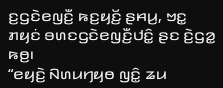ꤢ꤬ꤞꤢꤧꤕꤜꤢꤪ꤬ ꤒꤢ꤬ꤟꤢꤩ꤬ ꤔꤌꤣ꤬, ꤠꤢ꤭ ꤊꤟꤢꤦ ꤋꤛꤢꤞꤢꤧꤕꤜꤢꤪ꤬ꤓꤢꤨ꤭ ꤔꤢ ꤢꤧ꤬ꤞꤤ꤭ ꤒꤥ꤬꤯
“ꤕꤟꤢꤧ꤬ ꤡꤛꤣꤚꤟꤥ ꤜꤢꤨ꤭ ꤘꤣ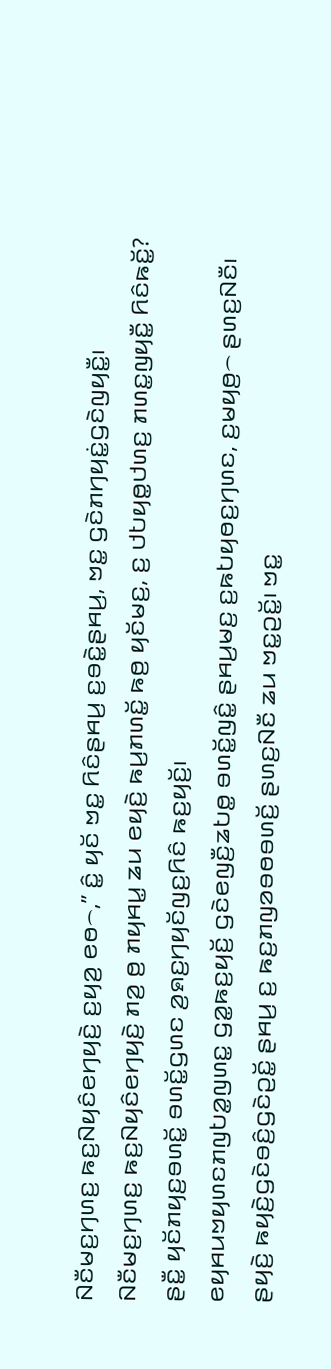ꤡꤢꤪꤗꤢ꤬ꤚꤛꤢ꤬ ꤒꤢ꤬ꤡꤟꤢꤨꤕꤚꤟꤢꤧ꤬ ꤢ꤬ꤟꤤ꤬ ꤕꤥ꤮,” ꤢꤨ꤭ ꤟꤢꤩ ꤠꤢ꤭ ꤖꤢꤨꤔꤌꤣ꤬ ꤢ꤬ꤋꤢꤧ꤭ꤔꤌꤣ꤬, ꤠꤢ꤭ ꤞꤢꤧꤊꤚꤟꤢꤦ꤭ꤞꤢꤧꤜꤟꤢꤪ꤭꤯
ꤡꤢꤪꤗꤢ꤬ꤚꤛꤢ꤬ ꤒꤢ꤬ꤡꤟꤢꤨꤕꤚꤟꤢꤧ꤬ ꤊꤤ꤬ ꤥ꤬ ꤊꤟꤌꤣ꤭ ꤘꤣ ꤕꤟꤢꤧ꤬ ꤒꤣ꤬ꤊꤛꤢꤩ꤭ ꤒꤥ꤬ ꤟꤢꤩꤗꤢ꤬, ꤢ꤬ ꤓꤝꤟꤥ꤭ꤓꤛꤢ꤬ ꤊꤛꤢ꤭ꤜꤟꤢꤪ꤭ ꤖꤢꤨꤒꤢꤩ꤭? ꤔꤢꤪ꤭ ꤟꤢꤩꤊꤟꤢ꤬ꤋꤛꤢꤩ꤭ ꤋꤛꤢꤩ꤭ꤞꤛꤢ ꤤ꤬ꤎꤢ꤬ꤚꤟꤢꤩꤜꤢ꤬ꤖꤢꤨ ꤒꤢ꤬ꤟꤢꤩ꤬꤯
ꤕꤟꤌꤣꤠꤟꤛꤢꤊꤜꤝꤤ꤭ꤜꤛꤢ꤭ ꤞꤤ꤭ꤒꤢ꤬ꤟꤢꤩ꤬ ꤞꤢꤧꤕꤜꤢꤪ꤬ꤘꤝꤥ꤭ ꤋꤛꤢꤩ꤭ꤜꤢꤨ꤭ ꤔꤌꤣ꤬ꤗꤢ꤬ ꤢ꤬ꤒꤝꤟꤥꤢ꤬ꤚꤛꤢ, ꤢ꤬ꤗꤟꤥ꤬꤮ ꤔꤛꤢ꤬ꤡꤢꤪ꤯
ꤔꤟꤢꤧ꤬ ꤒꤟꤢꤧ꤬ꤞꤢꤧꤋꤢꤨ꤬ꤞꤢꤧꤑꤢꤩ꤭ ꤔꤌꤣ꤬ ꤢ꤬ ꤒꤢ꤬ꤊꤜꤤꤋꤥꤋꤛꤢꤩ꤬ ꤔꤛꤢ꤬ꤡꤢꤪ ꤘꤣ ꤠꤢ꤭ꤑꤢꤩ꤭꤯ ꤠꤢ꤭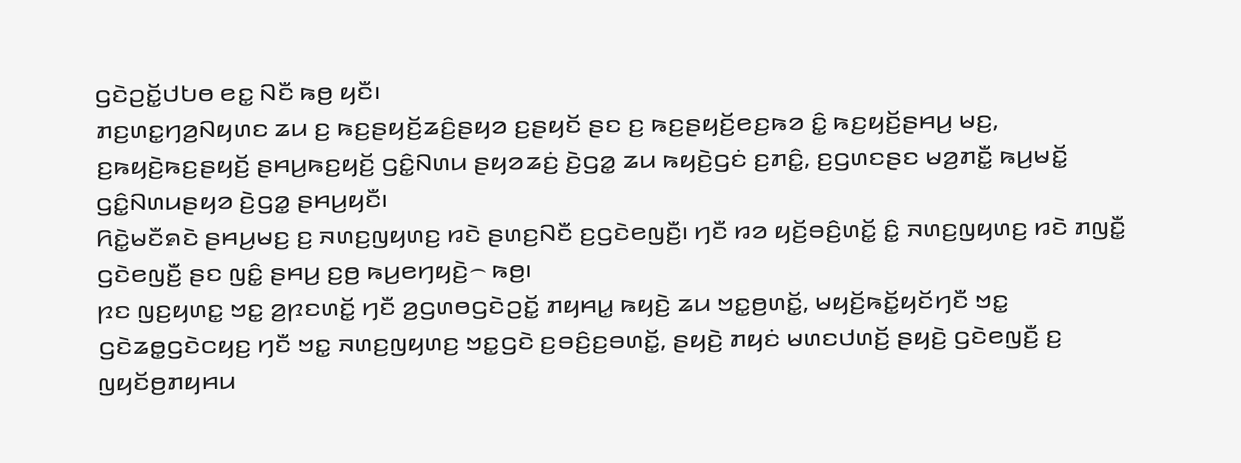ꤞꤢꤧꤑꤢꤩ꤭ꤓꤝꤥ ꤕꤢ꤭ ꤡꤢꤪ ꤒꤥ꤬ ꤟꤢꤪ꤯
ꤊꤢ꤬ꤛꤢ꤭ꤚꤤ꤬ꤡꤟꤛꤢ ꤘꤣ ꤢ꤬ ꤒꤢ꤬ꤔꤟꤢꤩ꤬ꤘꤢꤨ꤬ꤔꤟꤤ ꤢ꤬ꤔꤟꤢꤩ ꤔꤢ ꤢ꤬ ꤒꤢ꤬ꤔꤟꤢꤩ꤬ꤕꤢ꤬ꤒꤤ ꤢꤨ꤭ ꤒꤢ꤬ꤟꤢꤩ꤬ꤔꤌꤣ꤬ ꤗꤢ꤬, ꤢ꤬ꤒꤟꤢꤧ꤬ꤒꤢ꤬ꤔꤟꤢꤩ꤬ ꤔꤌꤣ꤬ꤒꤢ꤬ꤟꤢꤩ꤬ ꤞꤢꤨ꤭ꤡꤛꤣ ꤔꤟꤤꤘꤢꤦ꤬ ꤢꤧ꤬ꤞꤤ꤭ ꤘꤣ ꤒꤟꤢꤧ꤬ꤞꤢꤦ ꤢ꤬ꤊꤢꤨ꤭, ꤢ꤬ꤞꤛꤢꤔꤢ ꤗꤤ꤬ꤊꤢꤪ꤭ ꤒꤣ꤬ꤗꤢꤩ꤭ ꤞꤢꤨ꤭ꤡꤛꤣꤔꤟꤤ ꤢꤧ꤬ꤞꤤ꤭ ꤔꤌꤣ꤬ꤟꤢꤪ꤯
ꤖꤢꤧ꤭ꤗꤢꤪꤎꤢꤧ ꤔꤌꤣ꤬ꤗꤢ꤬ ꤢ꤬ ꤏꤛꤢ꤬ꤜꤟꤛꤢ꤬ ꤙꤢꤧ ꤔꤛꤢ꤬ꤡꤢꤪ ꤢ꤬ꤞꤢꤧꤕꤜꤢꤪ꤬꤯ ꤚꤢꤪ ꤙꤤ ꤟꤢꤩ꤬ꤋꤢꤨ꤬ꤛꤢꤩ꤭ ꤢꤨ꤭ ꤏꤛꤢ꤬ꤜꤟꤛꤢ꤬ ꤙꤢꤧ ꤊꤜꤢꤪ꤭ ꤞꤢꤧꤕꤜꤢꤪ꤬ ꤔꤢ ꤜꤢꤨ꤭ ꤔꤌꤣ꤬ ꤢ꤬ꤥ꤬ ꤒꤣ꤬ꤕꤚꤟꤢꤧ꤬꤮ ꤒꤥ꤬꤯
ꤐꤢ ꤜꤢ꤬ꤟꤛꤢ꤭ ꤠꤢ꤭ ꤤ꤬ꤐꤢꤛꤢꤩ꤭ ꤚꤢꤪ ꤤ꤬ꤞꤛꤥꤞꤢꤧꤑꤢꤩ꤭ ꤊꤟꤌꤣ꤭ ꤒꤟꤢꤧ꤬ ꤘꤣ ꤠꤢ꤭ꤥ꤬ꤛꤢꤩ꤭, ꤗꤟꤢꤩ꤬ꤒꤢꤩ꤭ꤟꤢꤩꤚꤢꤪ ꤠꤢ꤭ ꤞꤢꤧꤘꤥ꤭ꤞꤢꤧꤍꤟꤢ꤬ ꤚꤢꤪ ꤠꤢ꤭ ꤏꤛꤢ꤬ꤜꤟꤛꤢ꤬ ꤠꤢ꤭ꤞꤢꤧ ꤢ꤬ꤋꤢꤨ꤬ꤢ꤬ꤋꤛꤢꤩ꤭, ꤔꤟꤢꤧ꤬ ꤊꤟꤢꤦ ꤗꤛꤢꤓꤛꤢꤩ꤬ ꤔꤟꤢꤧ꤬ ꤞꤢꤧꤕꤜꤢꤪ꤬ ꤢ꤬ ꤜꤟꤢꤩꤥ꤬ꤊꤟꤌꤣ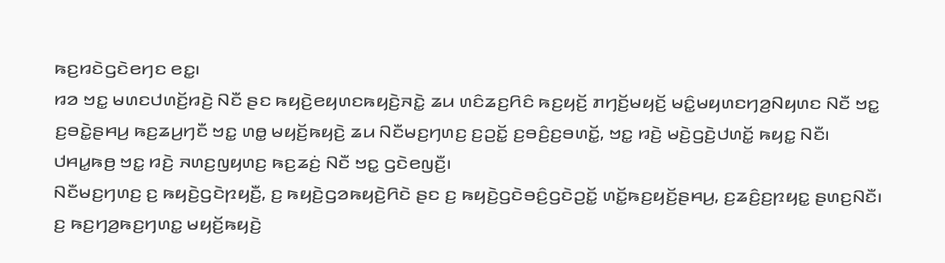ꤒꤢ꤬ꤙꤢꤧꤞꤢꤧꤕꤚꤢ ꤕꤢ꤭꤯
ꤙꤤ ꤠꤢ꤭ ꤗꤛꤢꤓꤛꤢꤩ꤬ꤙꤢꤧ꤬ ꤡꤢꤪ ꤔꤢ ꤒꤟꤢꤧ꤬ꤕꤟꤛꤢꤒꤟꤢꤧ꤬ꤏꤢꤧ꤭ ꤘꤣ ꤛꤢꤨꤘꤢ꤬ꤖꤢꤨ ꤒꤢ꤬ꤟꤢꤩ꤬ ꤊꤚꤢꤩ꤬ꤗꤟꤢꤩ꤬ ꤗꤢꤨ꤭ꤗꤟꤛꤢꤚꤤ꤬ꤡꤟꤛꤢ ꤡꤢꤪ ꤠꤢ꤭ ꤢ꤬ꤋꤢꤧ꤭ꤔꤌꤣ꤬ ꤒꤢ꤬ꤘꤣ꤬ꤚꤢꤪ ꤠꤢ꤭ ꤛꤥ꤭ ꤗꤟꤢꤩ꤬ꤒꤟꤢꤧ꤬ ꤘꤣ ꤡꤢꤪꤗꤢ꤬ꤚꤛꤢ꤬ ꤢ꤬ꤑꤢꤩ꤭ ꤢ꤬ꤋꤢꤨ꤬ꤢ꤬ꤋꤛꤢꤩ꤭, ꤠꤢ꤭ ꤙꤢꤧ꤬ ꤗꤢꤧ꤬ꤞꤢꤧ꤬ꤓꤛꤢꤩ꤭ ꤒꤟꤢ꤭ ꤡꤢꤪ꤯ ꤓꤌꤣ꤭ꤒꤥ꤬ ꤠꤢ꤭ ꤙꤢꤧ꤬ ꤏꤛꤢ꤬ꤜꤟꤛꤢ꤬ ꤒꤢ꤬ꤘꤢꤦ꤬ ꤡꤢꤪ ꤠꤢ꤭ ꤞꤢꤧꤕꤜꤢꤪ꤬꤯
ꤡꤢꤪꤗꤢ꤬ꤚꤛꤢ꤬ ꤢ꤬ ꤒꤟꤢꤧ꤬ꤞꤢꤧꤐꤟꤢꤪ꤬, ꤢ꤬ ꤒꤟꤢꤧ꤬ꤞꤤꤒꤟꤢꤧ꤬ꤖꤢꤧ ꤔꤢ ꤢ꤬ ꤒꤟꤢꤧ꤬ꤞꤢꤧꤋꤢꤨ꤬ꤞꤢꤧꤑꤢꤩ꤭ ꤛꤢꤩ꤭ꤒꤢ꤬ꤟꤢꤩ꤬ꤔꤌꤣ꤬, ꤢ꤬ꤘꤢꤨ꤬ꤢ꤬ꤐꤟꤢ꤭ ꤔꤛꤢ꤬ꤡꤢꤪ꤯ ꤢ꤬ ꤒꤢ꤬ꤚꤤ꤬ꤒꤢ꤬ꤚꤛꤢ꤭ ꤗꤟꤢꤩ꤬ꤒꤟꤢꤧ꤬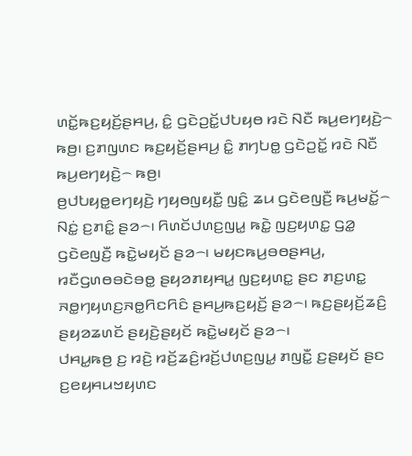ꤛꤢꤩ꤭ꤒꤢ꤬ꤟꤢꤩ꤬ꤔꤌꤣ꤬, ꤢꤨ꤭ ꤞꤢꤧꤑꤢꤩ꤭ꤓꤝꤟꤥ ꤙꤢꤧ ꤡꤢꤪ ꤒꤣ꤬ꤕꤚꤟꤢꤧ꤬꤮ ꤒꤥ꤬꤯ ꤢ꤬ꤊꤜꤛꤢ ꤒꤢ꤬ꤟꤢꤩ꤬ꤔꤌꤣ꤬ ꤢꤨ꤭ ꤊꤚꤝꤥ꤭ ꤞꤢꤧꤑꤢꤩ꤭ ꤙꤢꤧ ꤡꤢꤪ ꤒꤣ꤬ꤕꤚꤟꤢꤧ꤬꤮ ꤒꤥ꤬꤯
ꤥ꤬ꤓꤝꤟꤥ꤭ꤕꤚꤟꤢꤧ꤬ ꤚꤟꤥꤜꤟꤢꤪ꤭ ꤜꤢꤨ꤭ ꤘꤣ ꤞꤢꤧꤕꤜꤢꤪ꤬ ꤒꤣ꤬ꤗꤢꤩ꤭꤮ ꤡꤢꤦ꤭ ꤢ꤬ꤊꤢꤨ꤭ ꤔꤤ꤮꤯ ꤖꤛꤢꤩꤓꤛꤢ꤬ꤜꤣ꤭ ꤒꤢꤧ꤭ ꤜꤢ꤬ꤟꤛꤢ꤭ ꤞꤤ꤭ ꤞꤢꤧꤕꤜꤢꤪ꤬ ꤒꤢꤧ꤭ꤗꤟꤢꤩ ꤔꤤ꤮꤯ ꤗꤟꤢꤒꤣ꤬ꤋꤥꤔꤌꤣ꤬, ꤙꤢꤪꤞꤛꤥꤋꤢꤧꤋꤥ꤭ ꤔꤟꤤꤊꤟꤌꤣ꤭ ꤜꤢ꤬ꤟꤛꤢ꤭ ꤔꤢ ꤊꤢ꤬ꤛꤢ꤭ ꤏꤥ꤭ꤚꤟꤛꤢ꤬ꤏꤥ꤭ꤖꤢꤖꤢꤨ ꤔꤌꤣ꤬ꤒꤢ꤬ꤟꤢꤩ꤬ ꤔꤤ꤮꤯ ꤒꤢ꤬ꤔꤟꤢꤩ꤬ꤘꤢꤨ꤬ ꤔꤟꤤꤘꤛꤢꤩ ꤔꤟꤢꤧ꤬ꤔꤟꤢꤩ ꤒꤢꤧ꤭ꤗꤟꤢꤩ ꤔꤤ꤮꤯
ꤓꤌꤣ꤭ꤒꤥ꤬ ꤢ꤬ ꤙꤢꤧ꤬ ꤙꤢꤩ꤬ꤘꤢꤨ꤬ꤙꤢꤩ꤬ꤓꤛꤢ꤬ꤜꤣ꤭ ꤊꤜꤢꤪ꤭ ꤢ꤬ꤔꤟꤢꤩ ꤔꤢ ꤢ꤬ꤕꤟꤌꤣꤠꤟꤛꤢ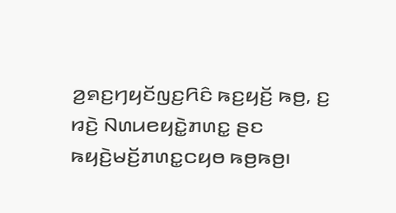ꤤ꤬ꤎꤢ꤬ꤚꤟꤢꤩꤜꤢ꤬ꤖꤢꤨ ꤒꤢ꤬ꤟꤢꤩ꤬ ꤒꤥ꤬, ꤢ꤬ ꤙꤢꤧ꤬ ꤡꤛꤣꤕꤟꤢꤧ꤭ꤊꤛꤢ꤭ ꤔꤢ ꤒꤟꤢꤧ꤬ꤗꤢꤩ꤬ꤊꤛꤢ꤭ꤍꤟꤥ ꤒꤥ꤬ꤒꤥ꤬꤯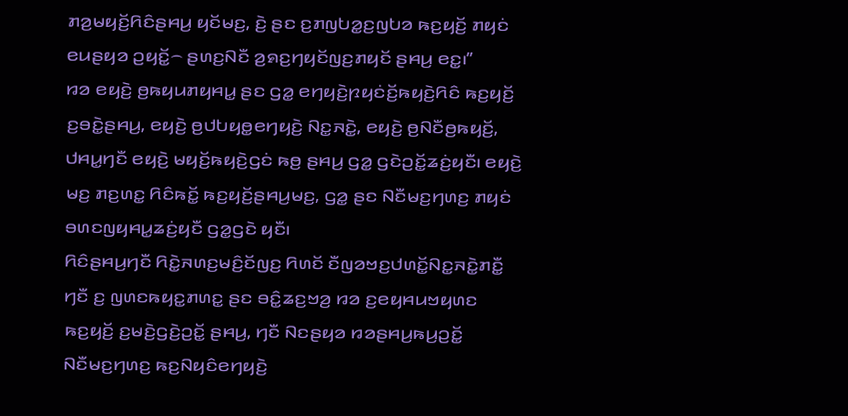ꤊꤤ꤬ꤗꤟꤢꤩ꤬ꤖꤢꤨꤔꤌꤣ꤬ ꤟꤢꤩꤗꤢ꤬, ꤢꤧ꤬ ꤔꤢ ꤢ꤬ꤊꤜꤝꤤ꤭ꤢ꤬ꤜꤝꤤ ꤒꤢ꤬ꤟꤢꤩ꤬ ꤊꤟꤢꤦ ꤕꤣꤔꤟꤤ ꤑꤟꤢꤩ꤭꤮ ꤔꤛꤢ꤬ꤡꤢꤪ ꤤ꤬ꤎꤢ꤬ꤚꤟꤢꤩꤜꤢ꤬ꤊꤟꤢꤩ ꤔꤌꤣ꤬ ꤕꤢ꤭꤯”
ꤙꤤ ꤕꤟꤢꤧ꤬ ꤥ꤬ꤒꤟꤣꤊꤟꤌꤣ꤭ ꤔꤢ ꤞꤤ꤭ ꤕꤚꤟꤢꤧ꤬ꤐꤟꤢꤦꤢꤩ꤬ꤒꤟꤢꤧ꤬ꤖꤢꤨ ꤒꤢ꤬ꤟꤢꤩ꤬ ꤢ꤬ꤋꤢꤧ꤭ꤔꤌꤣ꤬, ꤕꤟꤢꤧ꤬ ꤥ꤬ꤓꤝꤟꤥ꤭ꤕꤚꤟꤢꤧ꤬ ꤡꤢ꤭ꤏꤢꤧ꤭, ꤕꤟꤢꤧ꤬ ꤥ꤬ꤡꤢꤪꤥ꤬ꤒꤟꤢꤩ꤬, ꤓꤌꤣ꤭ꤚꤢꤪ ꤕꤟꤢꤧ꤬ ꤗꤟꤢꤩ꤬ꤒꤟꤢꤧ꤬ꤞꤢꤦ ꤒꤥ꤬ ꤔꤌꤣ꤬ ꤞꤤ꤭ ꤞꤢꤧꤑꤢꤩ꤭ꤘꤢꤦ꤬ꤟꤢꤪ꤯ ꤕꤟꤢꤧ꤬ ꤗꤢ꤬ ꤊꤢ꤬ꤛꤢ꤭ ꤖꤢꤨꤒꤢꤩ꤭ ꤒꤢ꤬ꤟꤢꤩ꤬ꤔꤌꤣ꤬ꤗꤢ꤬, ꤞꤤ꤭ ꤔꤢ ꤡꤢꤪꤗꤢ꤬ꤚꤛꤢ꤬ ꤊꤟꤢꤦ ꤋꤛꤢꤜꤟꤌꤣ꤭ꤘꤢꤦ꤬ꤟꤢꤪ ꤞꤤ꤭ꤞꤢꤧ ꤟꤢꤪ꤯
ꤖꤢꤨꤔꤌꤣ꤬ꤚꤢꤪ ꤖꤢꤧ꤭ꤏꤛꤢ꤬ꤗꤢꤨ꤬ꤢꤩꤜꤢ꤬ ꤖꤛꤢꤩ ꤢꤪꤜꤤꤠꤢ꤬ꤓꤛꤢꤩ꤭ꤡꤢ꤭ꤏꤢꤧ꤭ꤊꤢꤪ꤭ ꤚꤢꤪ ꤢ꤬ ꤜꤛꤢꤒꤟꤢ꤭ꤊꤛꤢ꤭ ꤔꤢ ꤋꤢꤨ꤭ꤘꤢ꤬ꤠꤤ꤬ ꤙꤤ ꤢ꤬ꤕꤟꤌꤣꤠꤟꤛꤢ ꤒꤢ꤬ꤟꤢꤩ꤬ ꤢ꤬ꤗꤢꤧ꤬ꤞꤢꤧ꤬ꤑꤢꤩ꤭ ꤔꤌꤣ꤬, ꤚꤢꤪ ꤡꤢꤔꤟꤤ ꤙꤤꤔꤌꤣ꤬ꤒꤣ꤬ꤑꤢꤩ꤭ ꤡꤢꤪꤗꤢ꤬ꤚꤛꤢ꤬ ꤒꤢ꤬ꤡꤟꤢꤨꤕꤚꤟꤢꤧ꤬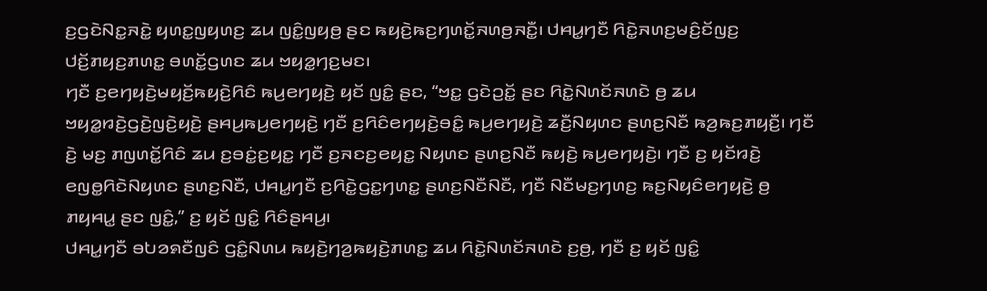ꤢ꤬ꤞꤢꤧꤡꤢ꤭ꤏꤢꤧ꤭ ꤟꤛꤢ꤭ꤜꤟꤛꤢ꤬ ꤘꤣ ꤜꤢꤨ꤭ꤜꤟꤥ꤬ ꤔꤢ ꤒꤟꤢꤧ꤬ꤒꤢ꤬ꤚꤛꤢꤩ꤭ꤏꤛꤥ꤬ꤏꤢꤪ꤭꤯ ꤓꤌꤣ꤭ꤚꤢꤪ ꤖꤢꤧ꤭ꤏꤛꤢ꤬ꤗꤢꤨ꤬ꤢꤩꤜꤢ꤬ ꤓꤢꤩ꤬ꤊꤟꤢ꤬ꤊꤛꤢ꤭ ꤋꤛꤢꤩ꤭ꤞꤛꤢ ꤘꤣ ꤠꤟꤤ꤭ꤚꤢ꤬ꤗꤢ꤯
ꤚꤢꤪ ꤢ꤬ꤕꤚꤟꤢꤧ꤬ꤗꤟꤢꤩ꤬ꤒꤟꤢꤧ꤬ꤖꤢꤨ ꤒꤣ꤬ꤕꤚꤟꤢꤧ꤬ ꤟꤢꤩ ꤜꤢꤨ꤭ ꤔꤢ, “ꤠꤢ꤭ ꤞꤢꤧꤑꤢꤩ꤭ ꤔꤢ ꤖꤢꤧ꤭ꤡꤛꤢꤩꤏꤛꤢꤧ ꤥ꤬ ꤘꤣ ꤠꤟꤤ꤭ꤙꤢꤧ꤬ꤞꤢꤧ꤬ꤜꤢꤧ꤬ꤟꤢꤧ꤬ ꤔꤌꤣ꤬ꤒꤣ꤬ꤕꤚꤟꤢꤧ꤬ ꤚꤢꤪ ꤢ꤬ꤖꤢꤨꤕꤚꤟꤢꤧ꤬ꤋꤢꤨ꤭ ꤒꤣ꤬ꤕꤚꤟꤢꤧ꤬ ꤘꤢꤪ꤬ꤡꤟꤛꤢ ꤔꤛꤢ꤬ꤡꤢꤪ ꤒꤤ꤬ꤒꤢ꤬ꤊꤟꤢꤪ꤬꤯ ꤚꤢꤪ ꤢꤧ꤬ ꤗꤢ꤬ ꤊꤜꤛꤢꤩ꤭ꤖꤢꤨ ꤘꤣ ꤢ꤬ꤋꤢꤦ꤭ꤢ꤬ꤟꤢ꤭ ꤚꤢꤪ ꤢ꤬ꤏꤢꤢ꤬ꤕꤟꤢ꤭ ꤡꤟꤛꤢ ꤔꤛꤢ꤬ꤡꤢꤪ ꤒꤟꤢꤧ꤬ ꤒꤣ꤬ꤕꤚꤟꤢꤧ꤬꤯ ꤚꤢꤪ ꤢ꤬ ꤟꤢꤩꤙꤢꤧ꤬ ꤕꤜꤥ꤭ꤖꤢꤧꤡꤟꤛꤢ ꤔꤛꤢ꤬ꤡꤢꤪ, ꤓꤌꤣ꤭ꤚꤢꤪ ꤢ꤬ꤖꤢꤧ꤭ꤞꤢ꤭ꤚꤛꤢ꤭ ꤔꤛꤢ꤬ꤡꤢꤪꤡꤢꤪ, ꤚꤢꤪ ꤡꤢꤪꤗꤢ꤬ꤚꤛꤢ꤬ ꤒꤢ꤬ꤡꤟꤢꤨꤕꤚꤟꤢꤧ꤬ ꤥ꤬ ꤊꤟꤌꤣ꤭ ꤔꤢ ꤜꤢꤨ꤭,” ꤢ꤬ ꤟꤢꤩ ꤜꤢꤨ꤭ ꤖꤢꤨꤔꤌꤣ꤬꤯
ꤓꤌꤣ꤭ꤚꤢꤪ ꤋꤝꤤꤎꤢꤪꤜꤢꤨ ꤞꤢꤨ꤭ꤡꤛꤣ ꤒꤟꤢꤧ꤬ꤚꤤ꤬ꤒꤟꤢꤧ꤬ꤊꤛꤢ꤭ ꤘꤣ ꤖꤢꤧ꤭ꤡꤛꤢꤩꤏꤛꤢꤧ ꤢ꤬ꤥ꤬, ꤚꤢꤪ ꤢ꤬ ꤟꤢꤩ ꤜꤢꤨ꤭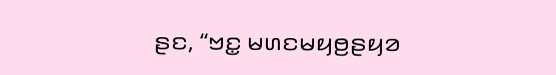ꤔꤢ, “ꤠꤢ꤭ ꤗꤛꤢꤗꤟꤥ꤬ꤔꤟꤤ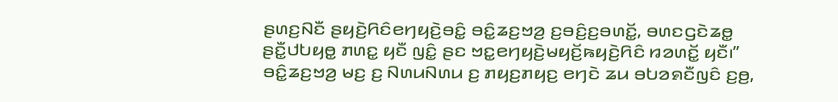ꤔꤛꤢ꤬ꤡꤢꤪ ꤔꤟꤢꤧ꤬ꤖꤢꤨꤕꤚꤟꤢꤧ꤬ꤋꤢꤨ꤭ ꤋꤢꤨ꤭ꤘꤢ꤬ꤠꤤ꤬ ꤢ꤬ꤋꤢꤨ꤬ꤢ꤬ꤋꤛꤢꤩ꤭, ꤋꤛꤢꤞꤢꤧꤘꤥ꤭ ꤔꤢꤪ꤭ꤓꤝꤟꤥ꤭ ꤊꤛꤢ꤭ ꤟꤢꤪ ꤜꤢꤨ꤭ ꤔꤢ ꤠꤢ꤭ꤕꤚꤟꤢꤧ꤬ꤗꤟꤢꤩ꤬ꤒꤟꤢꤧ꤬ꤖꤢꤨ ꤙꤤꤛꤢꤩ꤭ ꤟꤢꤪ꤯”
ꤋꤢꤨ꤭ꤘꤢ꤬ꤠꤤ꤬ ꤗꤢ꤬ ꤢ꤬ ꤡꤛꤣꤡꤛꤣ ꤢ꤬ ꤊꤟꤢ꤬ꤊꤟꤢ꤬ ꤕꤚꤢꤧ ꤘꤣ ꤋꤝꤤꤎꤢꤪꤜꤢꤨ ꤢ꤬ꤥ꤬,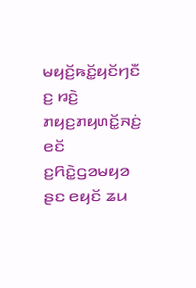ꤗꤟꤢꤩ꤬ꤒꤢꤩ꤭ꤟꤢꤩꤚꤢꤪ ꤢ꤬ ꤙꤢꤧ꤬ ꤊꤟꤢ꤬ꤊꤟꤛꤢꤩ꤭ꤏꤢꤦ꤬ ꤕꤢꤩ ꤢ꤬ꤖꤢꤧ꤭ꤞꤤꤗꤟꤤ ꤔꤢ ꤕꤟꤢꤩ ꤘꤣ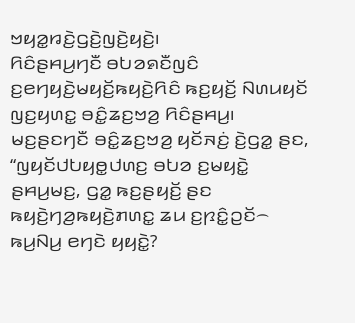ꤠꤟꤤ꤭ꤙꤢꤧ꤬ꤞꤢꤧ꤬ꤜꤢꤧ꤬ꤟꤢꤧ꤬꤯
ꤖꤢꤨꤔꤌꤣ꤬ꤚꤢꤪ ꤋꤝꤤꤎꤢꤪꤜꤢꤨ ꤢ꤬ꤕꤚꤟꤢꤧ꤬ꤗꤟꤢꤩ꤬ꤒꤟꤢꤧ꤬ꤖꤢꤨ ꤒꤢ꤬ꤟꤢꤩ꤬ ꤡꤛꤣꤟꤢꤩ ꤜꤢ꤬ꤟꤛꤢ꤭ ꤋꤢꤨ꤭ꤘꤢ꤬ꤠꤤ꤬ ꤖꤢꤨꤔꤌꤣ꤬꤯ ꤗꤢ꤬ꤔꤢꤚꤢꤪ ꤋꤢꤨ꤭ꤘꤢ꤬ꤠꤤ꤬ ꤟꤢꤩꤏꤢꤦ꤬ ꤢꤧ꤬ꤞꤤ꤭ ꤔꤢ, “ꤜꤟꤢꤩꤓꤝꤟꤥ꤭ꤓꤛꤢ꤬ ꤋꤝꤤ ꤢ꤬ꤗꤟꤢꤧ꤭ ꤔꤌꤣ꤬ꤗꤢ꤬, ꤞꤤ꤭ ꤒꤢ꤬ꤔꤟꤢꤩ꤬ ꤔꤢ ꤒꤟꤢꤧ꤬ꤚꤤ꤬ꤒꤟꤢꤧ꤬ꤊꤛꤢ꤭ ꤘꤣ ꤢ꤬ꤐꤢꤨ꤭ꤑꤢꤩ꤮ ꤒꤣ꤬ꤡꤣ꤬ ꤕꤚꤢꤧ ꤟꤟꤢꤧ꤭?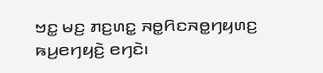ꤠꤢ꤭ ꤗꤢ꤬ ꤊꤢ꤬ꤛꤢ꤭ ꤏꤥ꤭ꤖꤢꤏꤥ꤭ꤚꤟꤛꤢ꤬ ꤒꤣ꤬ꤕꤚꤟꤢꤧ꤬ ꤕꤚꤢꤧ꤯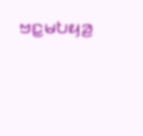ꤠꤢ꤭ꤗꤝꤟꤤ꤬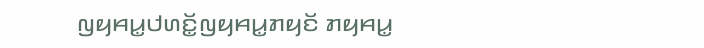ꤜꤟꤌꤣ꤭ꤓꤛꤢꤩ꤭ꤜꤟꤌꤣ꤭ꤊꤟꤢꤩ ꤊꤟꤌꤣ꤭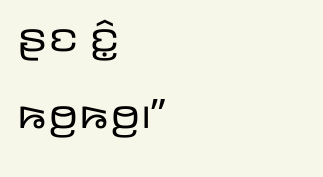ꤔꤢ ꤢꤨ꤭ ꤒꤥ꤬ꤒꤥ꤬꤯”